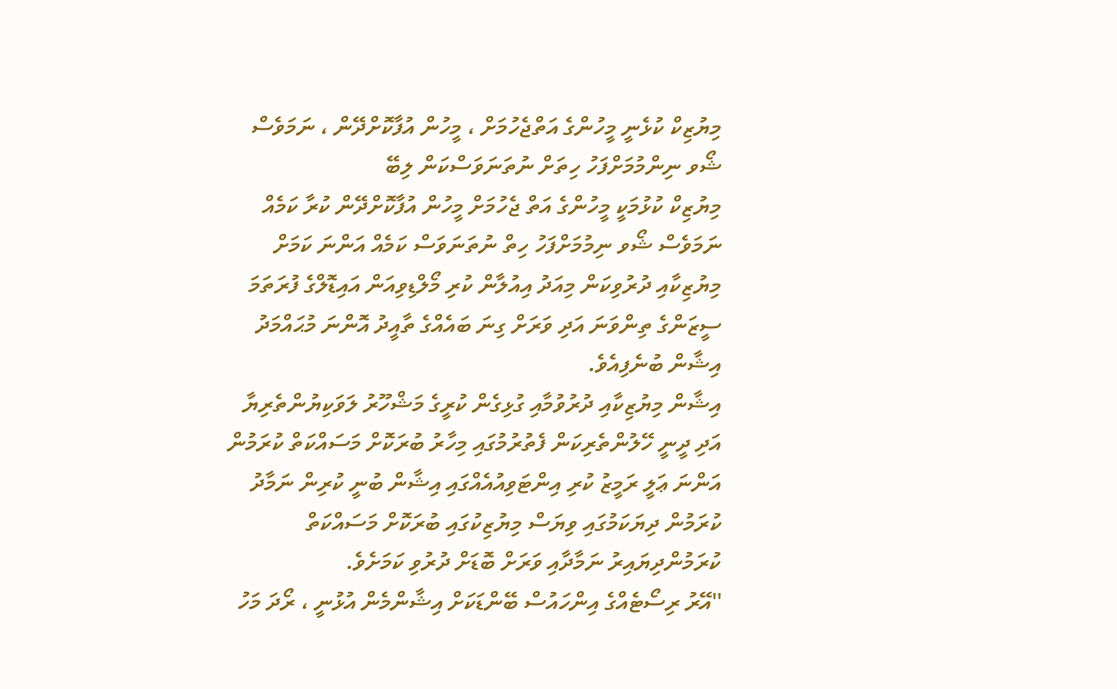މިޔުޒިކް ކުޅެނީ މީހުންގެ އަތްޖެހުމަށް ، މީހުން އުފާކޮށްދޭން ، ނަމަވެސް ޝޯވ ނިންމުމަށްފަހު ހިތަށް ނުތަނަވަސްކަން ލިބޭ
މިޔުޒިކް ކުޅުމަކީ މީހުންގެ އަތް ޖެހުމަށް މީހުން އުފާކޮށްދޭން ކުރާ ކަމެއް ނަމަވެސް ޝޯވ ނިމުމަށްފަހު ހިތް ނުތަނަވަސް ކަމެއް އަންނަ ކަމަށް މިޔުޒިކާއި ދުރުވިކަން މިއަދު އިއުލާން ކުރި މޯލްޑިވިއަން އައިޑޮލްގެ ފުރަތަމަ ސީޒަންގެ ތިންވަނަ އަދި ވަރަށް ގިނަ ބައެއްގެ ތާއީދު އޮންނަ މުޙައްމަދު އިޝާން ބުނެފިއެވެ.
އިޝާން މިޔުޒިކާއި ދުރުވުމާއި ގުޅިގެން ކުރީގެ މަޝްހޫރު ލަވަކިޔުންތެރިޔާ އަދި ދީނީ ހޭލުންތެރިކަން ފެތުރުމުގައި މިހާރު ބުރަކޮށް މަސައްކަތް ކުރަމުން އަންނަ ޢަލީ ރަމީޒު ކުރި އިންޓަވިއުއެއްގައި އިޝާން ބުނީ ކުރިން ނަމާދު ކުރަމުން ދިޔަކަމުގައި ވިޔަސް މިޔުޒިކުގައި ބުރަކޮށް މަސައްކަތް ކުރަމުންދިޔައިރު ނަމާދާއި ވަރަށް ބޮޑަށް ދުރުވި ކަމަށެވެ.
''އޭރު ރިސޯޓެއްގެ އިންހައުސް ބޭންޑަކަށް އިޝާންމެން އުޅުނީ ، ރޯދަ މަހު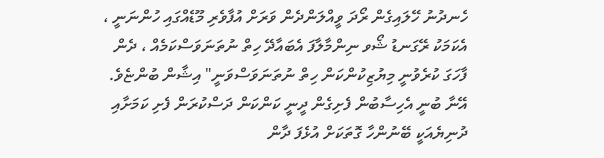ހެނދުނު ހޭލައިގެން ރޯދަ ވީއްލަންދެން ވަރަށް އުފާވެރި މޫޑެއްގައި ހުންނަނީ ، އެކަމަކު ރޭގަނޑު ޝޯވ ނިންމާލާފަ އެބައާދޭ ހިތް ނުތަނަވަސްކަމެއް ، ދެން ފާހަގަ ކުރެވުނީ މިޔުޒިކުންކަން ހިތް ނުތަނަވަސްވަނީ" އިޝާން ބުންޏެވެ.
އޭނާ ބުނީ އެހިސާބުން ފެށިގެން ދީނީ ކަންކަން ދަސްކުރަން ފެށި ކަމަށާއި ދުނިޔެއަކީ ބޭނުންހާ ގޮތަކަށް އުޅެފަ ދާން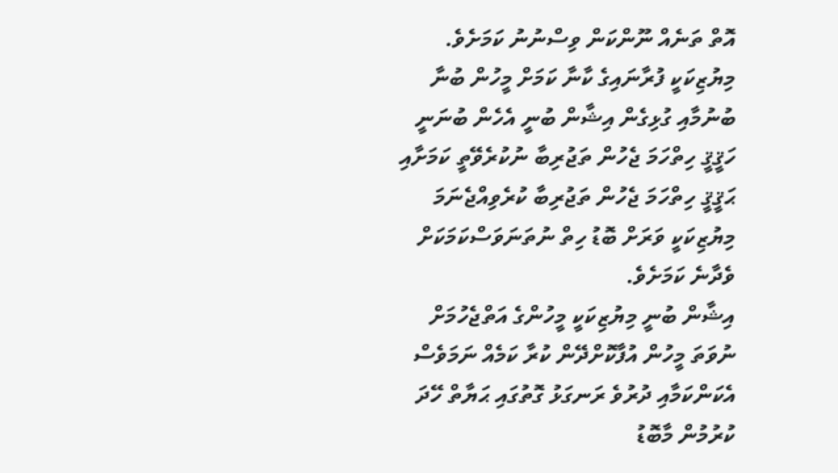އޮތް ތަނެއް ނޫންކަން ވިސްނުނު ކަމަށެވެ.
މިޔުޒިކަކީ ފުރާނައިގެ ކާނާ ކަމަށް މީހުން ބުނާ ބުނުމާއި ގުޅިގެން އިޝާން ބުނީ އެހެން ބުނަނީ ހަޤީޤީ ހިތްހަމަ ޖެހުން ތަޖުރިބާ ނުކުރެވޭތީ ކަމަށާއި ޙަޤީޤީ ހިތްހަމަ ޖެހުން ތަޖުރިބާ ކުރެވިއްޖެނަމަ މިޔުޒިކަކީ ވަރަށް ބޮޑު ހިތް ނުތަނަވަސްކަމަކަށް ވެދާނެ ކަމަށެވެ.
އިޝާން ބުނީ މިޔުޒިކަކީ މީހުންގެ އަތްޖެހުމަށް ނުވަތަ މީހުން އުފާކޮށްދޭން ކުރާ ކަމެއް ނަމަވެސް އެކަންކަމާއި ދުރުވެ ރަނގަޅު ގޮތުގައި ޙަޔާތް ހޭދަ ކުރުމުން މާބޮޑު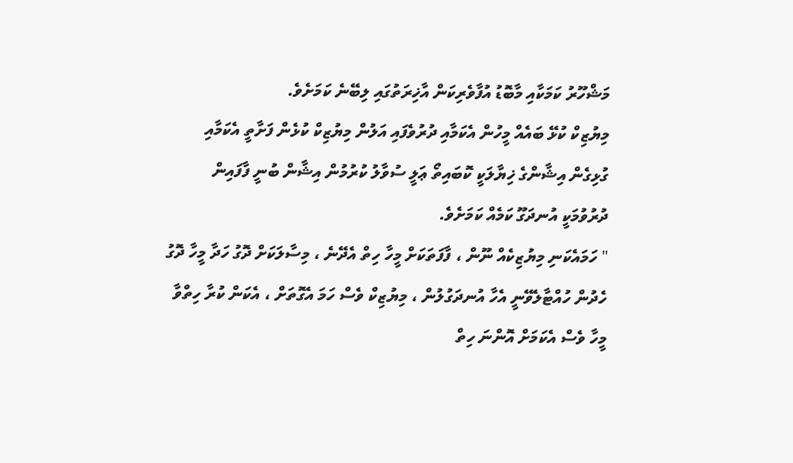މަޝްހޫރު ކަމަކާއި މާބޮޑު އުފާވެރިކަން އާޚިރަތުގައި ލިބޭނެ ކަމަށެވެ.
މިޔުޒިކް ކުޅޭ ބައެއް މީހުން އެކަމާއި ދުރުވެފައި އަލުން މިޔުޒިކް ކުޅެން ފަށާތީ އެކަމާއި ގުޅިގެން އިޝާންގެ ޚިޔާލަކީ ކޮބައިތޯ ޢަލީ ސުވާލު ކުރުމުން އިޝާން ބުނީ ފާފައިން ދުރުވުމަކީ އުނދަގޫ ކަމެއް ކަމަށެވެ.
" ހަމައެކަނި މިޔުޒިކެއް ނޫން ، ފާފަތަކަށް މީހާ ހިތް އެދޭނެ ، މިސާލަކަށް ދޮގު ހަދާ މީހާ ދޮގު ހެދުން ހުއްޓާލެވޭނީ އެހާ އުނދަގުލުން ، މިޔުޒިކް ވެސް ހަމަ އެގޮތަށް ، އެކަން ކުރާ ހިތްވާ މީހާ ވެސް އެކަމަށް އޮންނަ ހިތް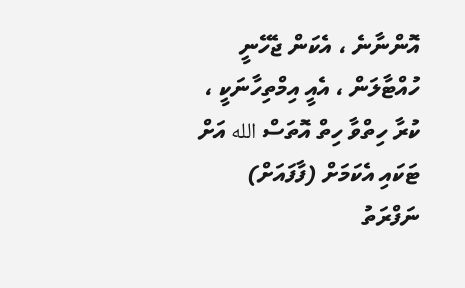އޮންނާނެ ، އެކަން ޖެހޭނީ ހުއްޓާލަން ، އެއީ އިމްތިހާނަކީ ، ކުރާ ހިތްވާ ހިތް އޮތަސް الله އަށް ޓަކައި އެކަމަށް (ފާފައަށް) ނަފްރަތު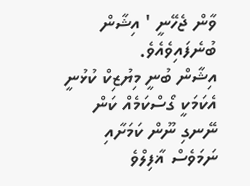ވާން ޖެހޭނީ ' އިޝާން ބުނެފައިވެއެވެ.
އިޝާން ބުނީ މިޔުޒިކް ކުޅުނީ އެކަމަކީ ގޯސްކަމެއް ކަން ނޭނގި ނޫން ކަމަށާއި ނަމަވެސް ޣާފިލްވެ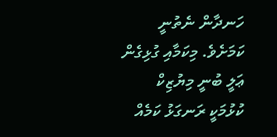ހަނދާން ނެތުނީ ކަމަށެވެ. މިކަމާއި ގުޅިގެން ޢަލީ ބުނީ މިޔުޒިކް ކުޅުމަކީ ރަނގަޅު ކަމެއް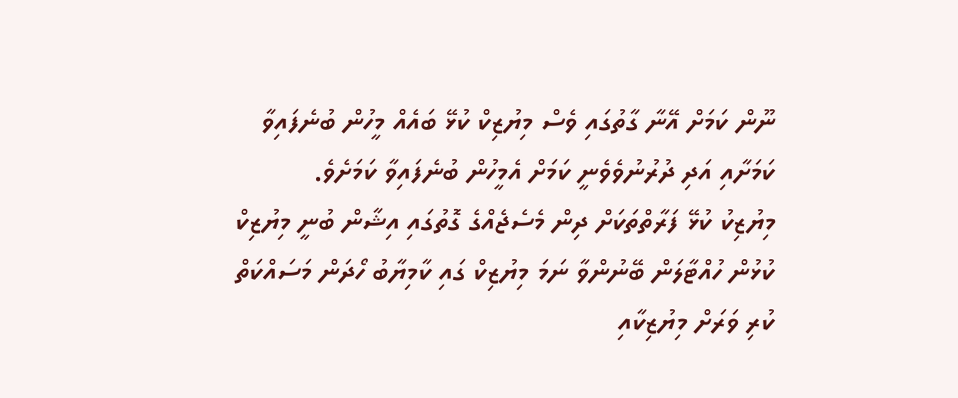ނޫން ކަމަށް އޭނާ ގާތުގައި ވެސް މިޔުޒިކް ކުޅޭ ބައެއް މީހުން ބުނެފައިވާ ކަމަށާއި އަދި ދުރުނުވެވެނީ ކަމަށް އެމީހުން ބުނެފައިވާ ކަމަށެވެ.
މިޔުޒިކު ކުޅޭ ފަރާތްތަކަށް ދިން މެސެޖެއްގެ ގޮތުގައި އިޝާން ބުނީ މިޔުޒިކް ކުޅުން ހުއްޓާލަން ބޭނުންވާ ނަމަ މިޔުޒިކް ގައި ކާމިޔާބު ހޯދަން މަސައްކަތް ކުރި ވަރަށް މިޔުޒިކާއި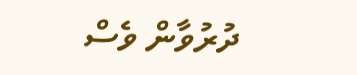ދުރުވާން ވެސް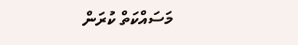މަސައްކަތް ކުރަން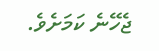ޖެހޭނެ ކަމަށެވެ.